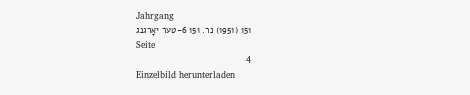Jahrgang
151 (1951) נר. 151 6-טער יאָרגנג
Seite
4
Einzelbild herunterladen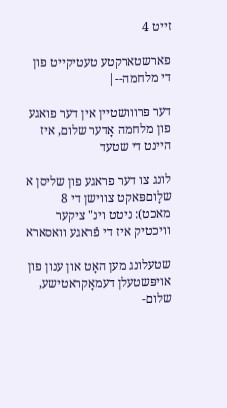זייט 4

פארשטארקטע טעטיקייט פון די מלחמה--|

דער פּרווושטיין אין דער פואגע פון מלחמה אָדער שלום, איז היינט די שטעד

לונג צו דער פראגע פון שליסן א שלָוםפּאקט צווישן די 8 מאכט): ניטט וינ" ציקער וויכטיק איז די פֿראגע וואסארא

שטעלונג מען האָט און ענון פון אויפּשטעלן דעמאָקראטישע, שלום-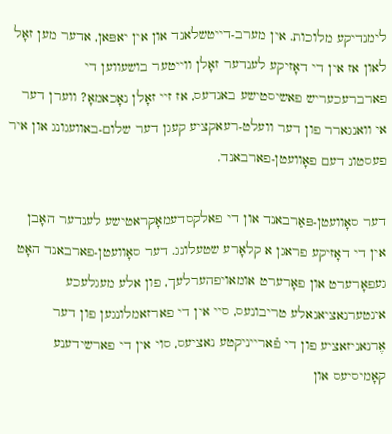לימנדיקע מלוכות. אין מערב-דייטשלאנד און אין יאפּאן, אדער מען זאָל לאון אז אין די דאָזיקע לענדער זאָלן ווייטער בושעווען די פארברעכעריש פאשיסטישע באנדעס, אז זיי זאָלן נאָכאמאָ? ווערן דער אי וואנגארר פון דער וועלט-רעאקציע קעגן דער שלום-באוועגונג און איר פעסטונ דעם פאָוועטן-פארבאנד.

דער סאָוועטן-פּאַרבאנד און די פאלקסדעמאָקראטישע לענדער האָבן אין די דאָזיקע פראגן א קלאָרע שטעלונג. דער סאָוועטן-פארבאנד האָט געפאָרערט און פאָרערט אומאויפהערלעך, פון אלע מעגלעכע אינטערנאציאנאלע טריבונעס, סיי אין די פארזאמלונגען פון דער אֶרנאניזאציע פון די פֿארייניקטע נאציעס, סוי אין די פארשידענע קאָמיסיעס און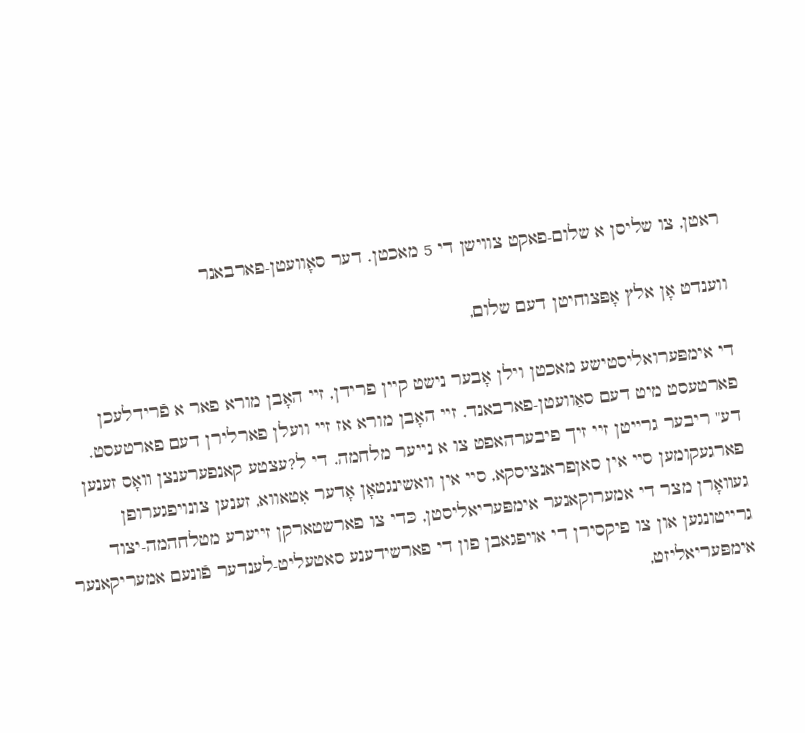ראטן, צו שליסן א שלום-פאקט צווישן די 5 מאכטן. דער סאָוועטן-פארבאנר

ווענדט אָן אלץ אָפּצוחיטן דעם שלום,

די אימפּערואליסטישע מאכטן וילן אָבער נישט קיין פרידן, זיי האָבן מורא פאר א פֿרידלעכן פארטעסט מיט דעם סאַוועטן-פארבאנד. זיי האָבן מורא אז זיי וועלן פארלירן דעם פארטעסט. דע" ריבער גרייטן זיי זיך פיבערהאפט צו א נייער מלחמה. די ל?עצטע קאנפערענצן װאָס זענען פארגעקומען סיי אין סאןפראנציסקא, סיי אין וואשינגטאָן אָדער אִטאווא, זענען צונויפגערופן געװאָרן מצר די אמערוקאנער אימפּעריאליסטן, כּדי צו פארשטארקן זייערע מטלחהמה-יצוד גרייטונגען און צו פיקסירן די אויפגאבן פון די פארשידענע סאטעליט-לענדער פֿונעם אמעריקאנער אימפּעריאליזט,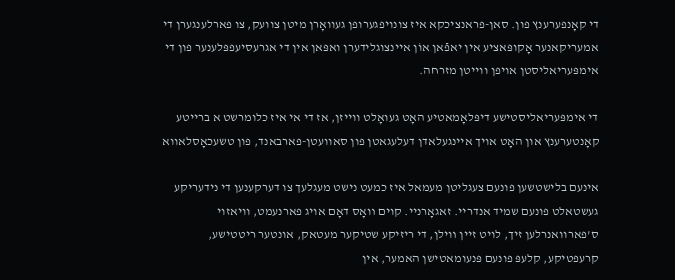די קאָנפערענץ פון. סאן-פראנציכקא איז צונויפגערופן געוואָרן מיטן צוועק, צו פארלענגערן די אמעריקאנער אָקופּאציע אין יאפֿאן אוֹן איינצוגלידערן ואפּאן אין די אגרעסיעפפּלענער פון די אימפּעריאליסטן אויפן ווייטן מזרחה.

די אימפּעריאליסטישע דיפּלאָמאטיע האָט געואָלט ווייזן, אז די אי איז כלומרשט א ברייטע קאָנטערענץ און האָט אויך איינגעלאדן דעלעגאטן פון סאוועטן-פארבאנד, פון טשעכאָסלאווא

אינעם בלישטשען פונעם צעגליטן מעמאל איז כמעט נישט מעגלעך צו דערקענען די נידעריקע געשטאלט פונעם שמיד אנדריי. זאגאָרניי. קוים װאָס דאָם אויג פארנעמט, וויאזוי ס'פארוואנרלען זיך, לויט זיין װילן, די ריזיקע שטיקער מעטאק, אונטער ריטטישע, קרעפטיקע, קלעפּ פונעם פּנעומאטישן האמער, אין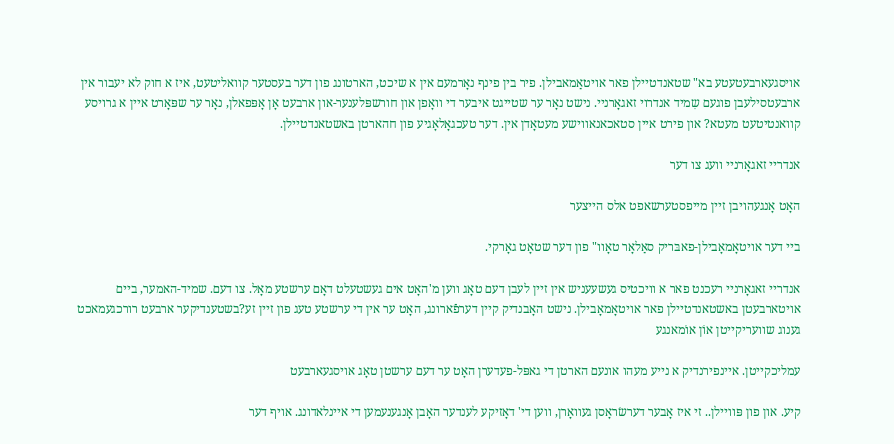אויסגעארבעטעטע בא" שטאנדטיילן פאר אויטאַמאבילן. פיר בין פינף נאָרמעם אין א שיכט, הארטונג פון דער בעסטער קוואליטעט, איז א חוק לא יעבור אין ארבעטסילעבן פוגעם שִמיד אנדרוי זאגאָרניי. נישט נאָר ער שטייגט איבער די װאָפן און חורשפּלענער-און ארבעט אָן אָפּפאלן, נאָר ער שפּאָרט איין א גרויסע קוואנטיטעט מעטא? און פירט איין סטאכאנאווישע מעטאָדן אין. דער טעכגאָלאָגיע פון חהארטן באשטאנדטיילן.

אנדריי זאגאָרניי וועג צו דער

האָט אָנגעהויבן זיין מייפסטערשאפט אלס הייצער

ביי דער אויטאָמאָבילן-פאבּריק סאַלאָר טאָוו" פון דער שטאָט גאָרקי.

אנדריי זאגאָרניי רעכנט פאר א וויכטיס געשעעניש אין זיין לעבן דעם טאָג ווען מ'האָט אים געשטעלט דאָם ערשטע מאָל. צו דעם. שמיד-האמער, ביים אויטארבעטן באשטאנדטיילן פאר אויטאָמאָבילן. נישט האָבנדיק קיין דערפֿארונג, האָט ער אין די ערשטע טעג פון זיין זע?בשטענדיקער ארבעט רורכגעמאכט גענוג שוועריקייטן אוֹן אוֹמאנגע

עמליכקייטן. איינפירנדיק א נייע מעהו אונעם הארטן די גאפּל-פעדערן האָט ער דעם ערשטן טאָג אויסגעארבעט

קיע. און פון פּוױילן.. זי איז אָבער דערשׂראָסן געװאָרן, ווען די' דאָזיקע לענדער האָבן אָנגענעמען די איינלאדונג. אויף דער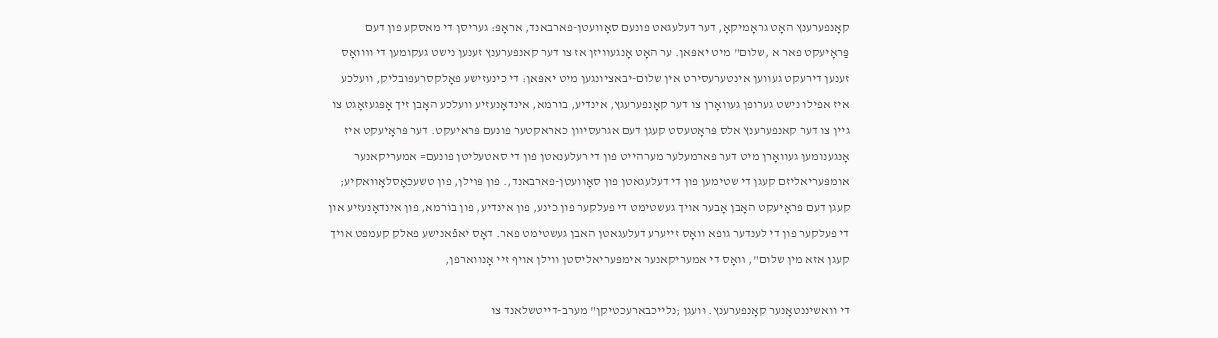קאָנפערענץ האָט גראָמיקאָ, דער דעלעגאט פונעם סאָוועטן-פארבאנד, אראָפּ: געריסן די מאסקע פון דעם פַּראָיעקט פאר א ,שלום" מיט יאפּאן. ער האָט אָנגעוויזן אז צו דער קאנפערענץ זענען נישט געקומען די וװואָס זענען דירעקט געווען אינטערעסירט אין שלום-יבאציונגען מיט יאפּאן: די כינעזישע פאָלקסרעפּובליק, וועלכע איז אפילו נישט גערופן געװאָרן צו דער קאָנפערעגץ, אינדיע, בורמא, אינדאָנעזיע וועלכע האָבן זיך אָפּגעזאָגט צו גיין צו דער קאנפערענץ אלס פּראָטעסט קעגן דעם אגרעסיוון כאראקטער פונעם פּראיעקט. דער פּראָיעקט איז אָנגענומען געוואָרן מיט דער פארמעלער מערהייט פון די רעלענאטן פון די סאטעליטן פונעם= אמעריקאנער אומפּעריאליזם קעגן די שטימען פון די דעלעגאטן פון סאָוועטן-פארבאנד,. פון פּױלן, פון טשעכאָסלאָוואקיע; קעגן דעם פּראָיעקט האָבן אָבער אויך געשטימט די פעלקער פון כינע, פון אינדיע, פון בוֹרמא, פון אינדאָנעזיע און די פעלקער פון די לענדער גופא וואָס זייערע דעלעגאטן האבן געשטימט פאר. דאָס יאפֿאנישע פאלק קעמפט אויך קעגן אזא מין שלום", װאָס די אמעריקאנער אימפּעריאליסטן ווילן אויף זיי אָנווארפן,

די וואשיננטאָנער קאָנפערענץ. וועגן ;נלייכבארעכטיקן" מערב-דייטשלאנד צו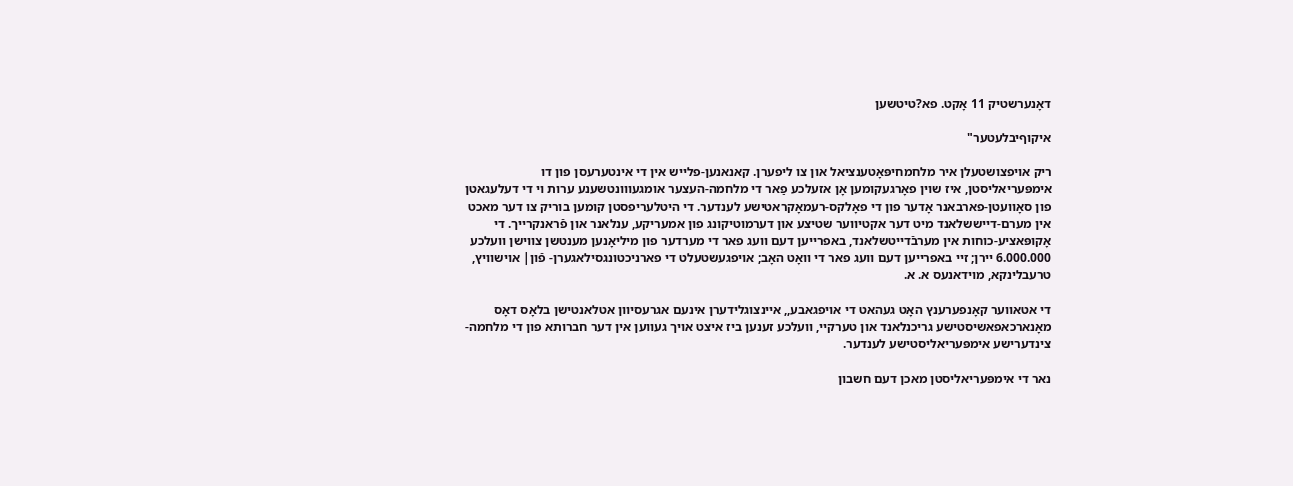דאָנערשטיק 11 אָקט. פא?טיטשען

איקוףיבלעטער"

ריק אויפצושטעלן איר מלחמחיפּאָטענציאל און צו ליפערן. קאנאנען-פלייש אין די אינטערעסן פון דו אימפּעריאליסטן, איז שוין פאָרגעקומען אָן אזעלכע פַאר די מלחמה-העצער אומגעווונטשענע ערות וי די דעלעגאטן פון סאָוועטן-פארבאנר אָדער פון די פאָלקס-רעמאָקראטישע לענדער. די היטלעריפסטן קומען בוריק צו דער מאכט אין מערם-דייששלאנד מיט דער אקטיווער שטיצע און דערמוטיקונג פון אמעריקע, ענלאנר און פֿראנקרייך. די אָקופּאציע-כוחות אין מערבֿדייטשלאנד, באפרייען דעם וועג פאר די מערדער פון מיליאָנען מענטשן צווישן וועלכע 6.000.000 יירן; זיי באפרייען דעם וועג פאר די וואָט האָב; אויפגעשטעלט די פארניכטונגסילאגערן- פֿון| אוישוויץ, טרעבלינקא, מוידאנעס א. א.

די אטאווער קאָנפערענץ האָט געהאט די אויפגאבע,, איינצוגלידערן אינעם אגרעסיוון אטלאנטישן בלאָס דאָס מאָנארכאפאשיסטישע גריכנלאנד און טערקיי, וועלכע זענען ביז איצט אויך געווען אין דער חברותא פון די מלחמה-צינדערישע אימפּעריאליסטישע לענדער.

נאר די אימפּעריאליסטן מאכן דעם חשבון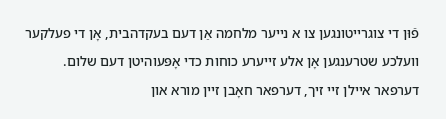פֿוּן די צוגרייטונגען צו א נייער מלחמה אַן דעם בעקדהבית, אָן די פעלקער וועלכע שטרענגען אָן אלע זייערע כוחות כדי אָפּעוהיטן דעם שלום. דערפאר איילן זיי זיך, דערפאר חאָבן זיין מורא און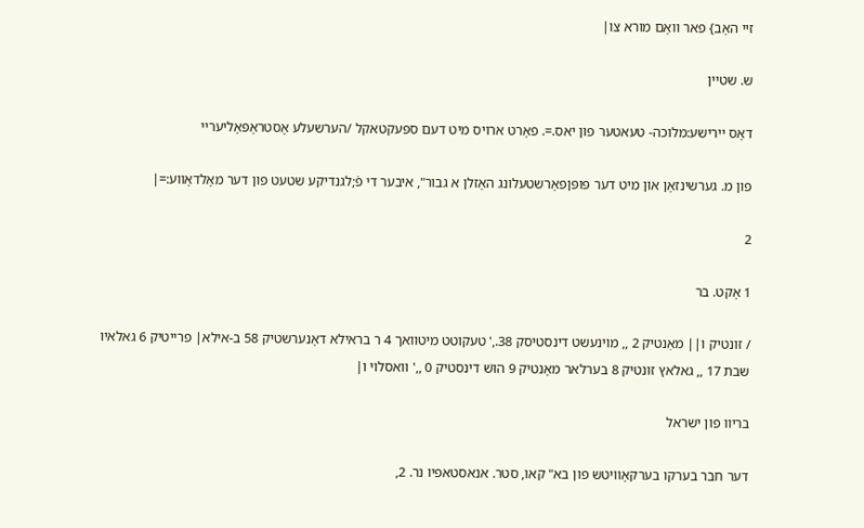זיי האָב} פאר וואָם מורא צו|

ש. שטיין

דאָס יירישע:מלוכה- טעאטער פון יאס.=. פאָרט ארויס מיט דעם ספּעקטאקל /הערשעלע אָסטראָפּאָליערײ

פון מ. גערשינזאָן און מיט דער פּופּןפאָרשטעלונג האָזלן א גבור", איבער די פֿ;לגנדיקע שטעט פון דער מאָלדאָװע:=|

2

1 אָקט. בר

/ זונטיק ו|| מאַנטיק 2 ,, מוינעשט דינסטיסק 38.,' טעקוטט מיטוואך 4 ר בראילא דאָנערשטיק 58 ב-אילא| פרייטיק 6 גאלאיו שבת 17 ,, גאלאץ זונטיק 8 בערלאר מאָנטיק 9 הוּשׁ דינסטיק 0 ,,' וואסלוי ו|

בריװ פון ישראל

דער חבר בערקו בערקאָוויטש פון בא" קאו, סטר. אנאסטאפיו נר. 2,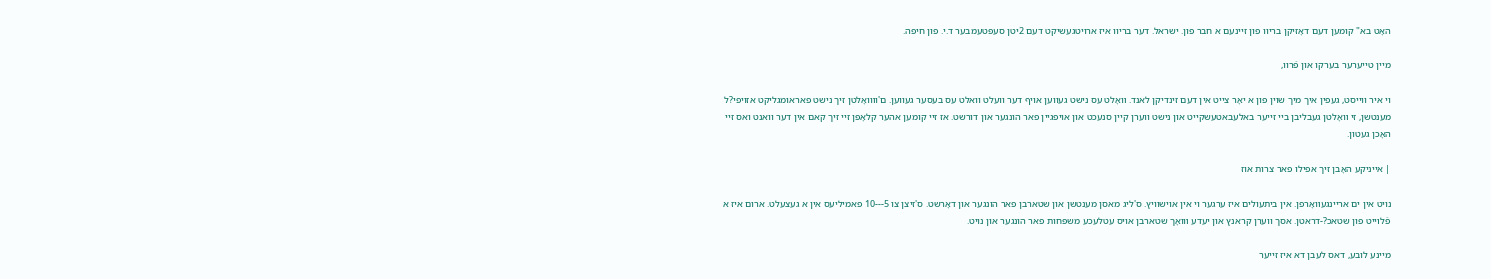האָט בא" קומען דעם דאָזיקן בריוו פון זיינעם א חבר פון. ישראל. דער בריוו איז ארויטגעשיקט דעם 2יטן סעפּטעמבער ד.י. פון חיפה.

מיין טייערער בערקו און פֿרוו,

וי איר ווייסט, געפין איך מיך שוין פון א יאָר צייט אין דעם זינדיקן לאנד. װאָלט עס נישט געווען אויף דער וועלט וואלט עס בעסער געווען. ם'וװואָלטן זיך נישט פאראומגליקט אזויפי?ל מענטשן, זי װאָלטן געבליבן ביי זייער באלעבאטעשקייט און נישט ווערן קיין סנעכט און אויפגיין פאר הונגער און דורשט. אז זיי קומען אהער קלאָפּן זיי זיך קאםּ אין דער וואנט ואס זיי האָכן געטון.

| אייניקע האָבן זיך אפילו פאר צרות אוז

נויט אין ים אריינגעװאָרפן. אין ביתעולים איז ערגער וי אין אוישוויץ. ס'ליג מאסן מענטשן און שטארבן פאר הונגער און דאָרשט. ס'זיצן צו 5---10 פאמיליעס אין א געצעלט. ארום איז א פֿלױיט פון שטאכ?-דראטן. אסך ווערן קראנץ און יעדע װואָך שטארבן אויס עטלעכע משפּחות פאר הונגער און נויט.

מיינע לובע, דאס לעבן דא איז זייער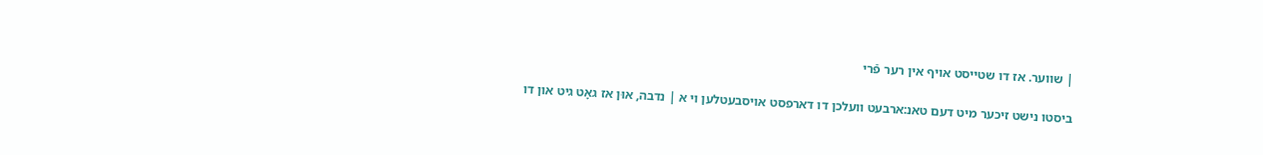| שווער. אז דו שטייסט אויף אין רער פֿרי

ביסטו נישט זיכער מיט דעם טאנ:ארבעט וועלכן דו דארפסט אויסבעטלען וי א | נדבה, אוּן אז גאָט גיט און דו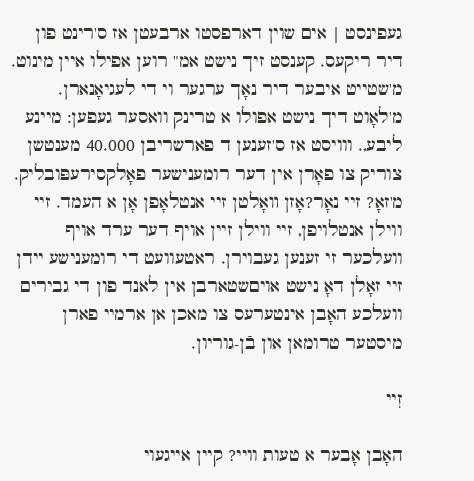געפינסט | אים שוין דארפסטו ארבעטן אז ס'רינט פון דיר ריקעס. קענסט זיך נישט אמ" רוען אפילו איין מינוט. מ'שטייט איבער דיר נאָך ערגער וי די לעגיאָנארן. מ'לאָוט דיך נישט אפולו א טרינק וואסער געפען: מיינע ליבע,. ווויסט אז ס'זענען ד פארשריבן 40.000 מענטשן צוריק צו פאָרן אין דער רומענישער פאָלקסירעפּובליק. מ'זאָ? זיי נאָר?אָזן װאָלטן זיי אנטלאָפן אָן א העמד. זיי ווילן אנטלויפן, זיי ווילן זיין אויף דער ערד אויף וועלכער זי זענען געבוירן. ראטעוועט די רומענישע יידן זיי זאָלן דאָ נישט אויםשטארבן אין לאנד פון די גבירים וועלכע האָבן אינטערעס צו מאכן אן ארמיי פארן מיסטער טרומאן און בֿן-גוריון.

זִיי

האָבן אָבער א טעות וויי? קיין אייגעוי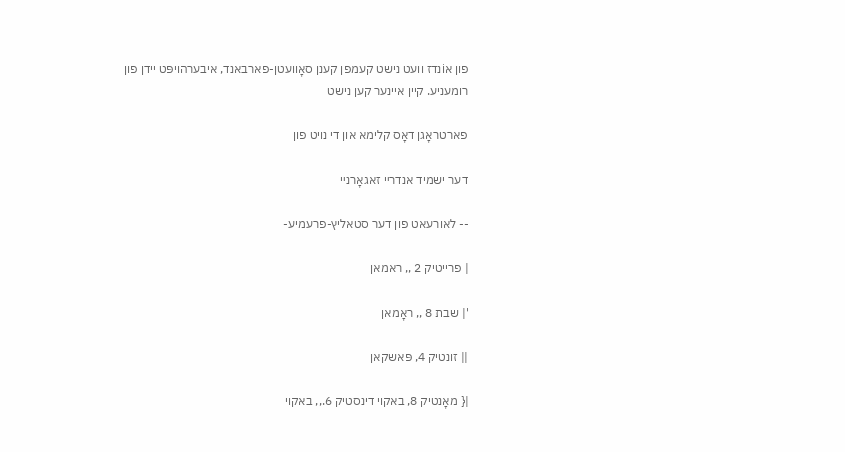פון אוֹנדז וועט נישט קעמפן קענן סאָוועטן-פארבאנד, איבערהויפּט יידן פון רומעניע. קיין איינער קען נישט

פארטראָגן דאָס קלימא און די נויט פון

דער ישמיד אנדרײ זאגאָרנײ

-- לאורעאט פון דער סטאליץ-פרעמיע-

| פרייטיק 2 ,, ראמאן

'| שבת 8 ,, ראָמאן

|| זונטיק 4, פּאשקאן

|{ מאָנטיק 8, באקוי דינסטיק 6.,, באקוי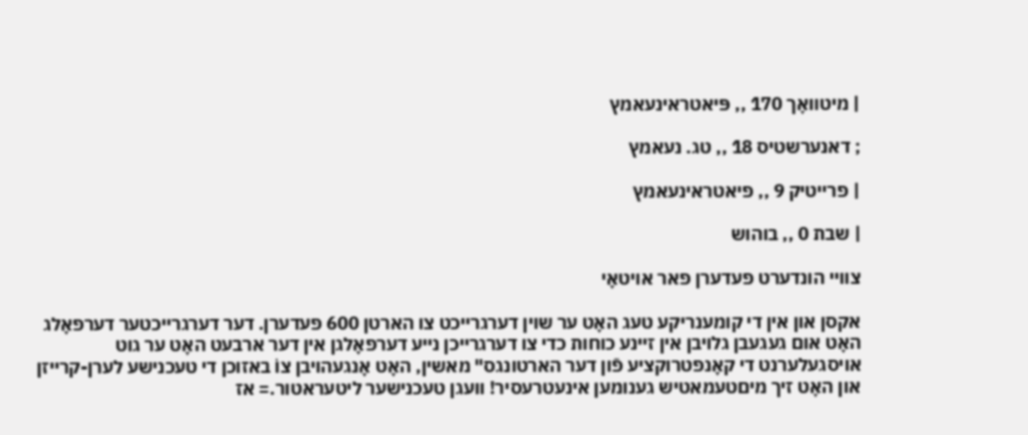| מיטװאָך 170 ,, פּיאטראינעאמץ

; דאנערשטיס 18 ,, טג. נעאמץ

| פרייטיק 9 ,, פיאטראינעאמץ

| שבת 0 ,, בוהוש

צוויי הונדערט פעדערן פאר אויטאָי

אקסן און אין די קומענריקע טעג האָט ער שוין דערגרייכט צו הארטן 600 פעדערן. דער דערגרייכטער דערפאָלג האָט אום געגעבן גלויבן אין זיינע כוחות כדי צו דערגרייכן נייע דערפאָלגן אין דער ארבעט האָט ער גוט אויסגעלערנט די קאָנפטרוקציע פֿון דער הארטונגס" מאשין, האָט אָנגעהויבן צוֹ באזוכן די טעכנישע לערן-קרייזן און האָט זיך מיםטעמאטיש גענומען אינעטרעסיר! וועגן טעכנישער ליטעראטור.= אז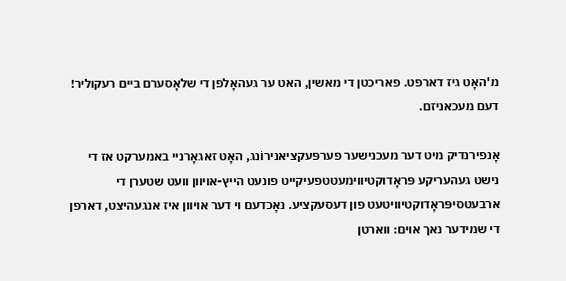מ'האָט גיז דארפט. פאריכטן די מאשין, האט ער געהאָלפן די שלאָסערם ביים רעקוליר! דעם מעכאניזם.

אָנפירנדיק מיט דער מעכנישער פערפּעקציאנירוֹנג, האָט זאגאָרניי באמערקט אז די נישט געהעריקע פּראָדוקטיווימעטטפעיקייט פונעט הייץ-אויוון וועט שטערן די ארבעטסיפּראָדוקטיוויטעט פון דעסעקציע. נאָכדעם וי דער אויוון איז אנגעהיצט, דארפן די שמידער נאך אוים: ווארטן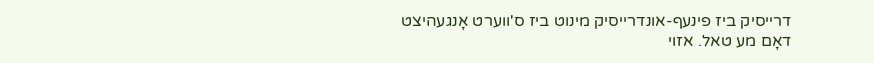דרייסיק ביז פינעף-אונדרייסיק מינוט ביז ס'ווערט אָנגעהיצט דאָם מע טאל. אזוי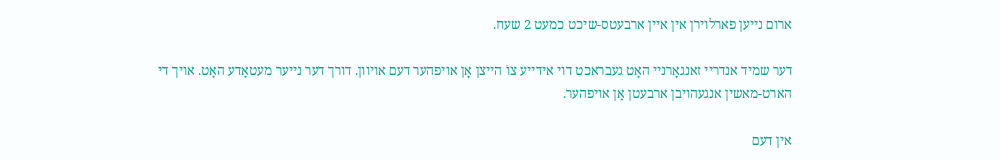ארום נייען פארלוירן אין איין ארבעטס-שיכט כמעט 2 שעח.

דער שמיד אנדריי זאנגאָרניי האָט געבראכט דוי אידייע צוֹ הייצן אָן אויפהער דעם אויוון. דורך דער נייער מעטאָדע האָט. אויך די הארט-מאשין אנגעהויבן ארבעטן אַן אויפהער.

אין דעם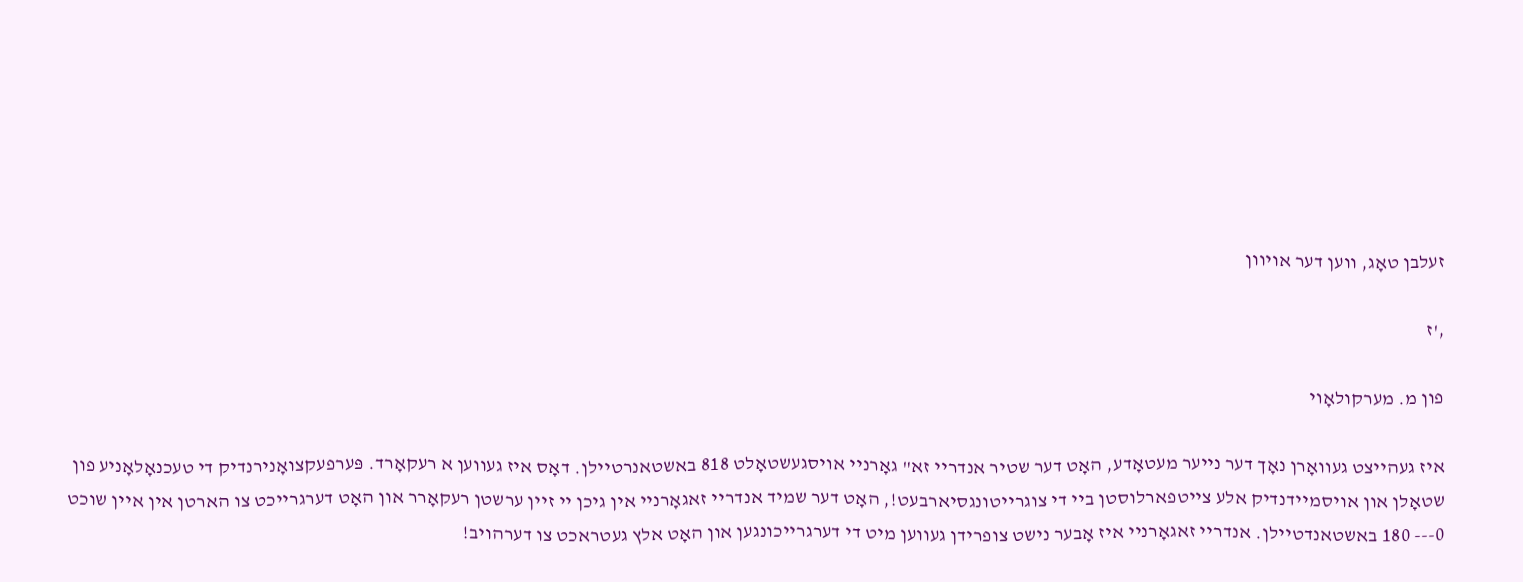זעלבן טאָג, ווען דער אויוון

,'ז

פון מ. מערקולאָױ

איז געהייצט געװאָרן נאָך דער נייער מעטאָדע, האָט דער שטיר אנדריי זא" גאָרניי אױסגעשטאָלט 818 באשטאנרטיילן. דאָס איז געווען א רעקאָרד. פּערפעקצואָנירנדיק די טעכנאָלאָניע פון שטאָלן און אויסמיידנדיק אלע צייטפארלוסטן ביי די צוגרייטונגסיארבעט!, האָט דער שמיד אנדריי זאגאָרניי אין גיכן יי זיין ערשטן רעקאָרר און האָט דערגרייכט צו הארטן אין איין שוכט 0--- 180 באשטאנדטיילן. אנדריי זאגאָרניי איז אָבער נישט צופרידן געווען מיט די דערגרייכונגען און האָט אלץ געטראכט צו דערהויב!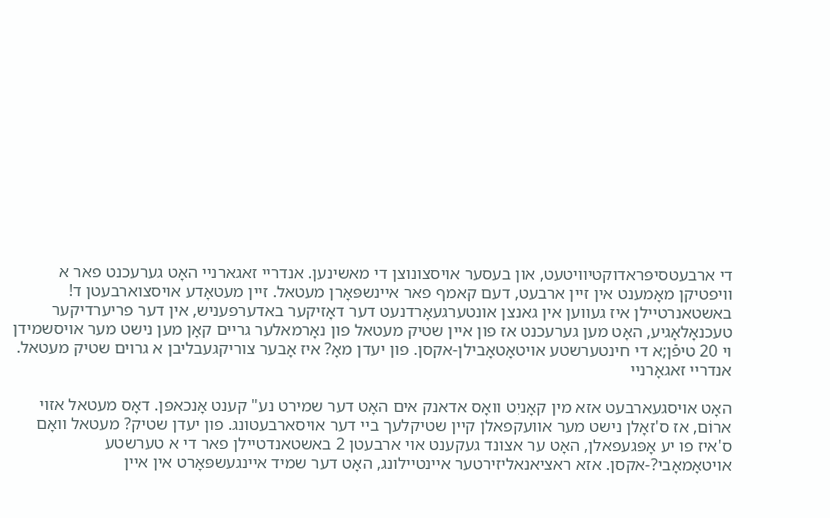די ארבעטסיפּראדוקטיוויטעט, און בעסער אויסצונוצן די מאשינען. אנדריי זאגארניי האָט גערעכנט פאר א וויפטיקן מאָמענט אין זיין ארבעט, דעם קאמף פאר איינשפּאָרן מעטאל. זיין מעטאָדע אויסצוארבעטן ד! באשטאנרטיילן איז געווען אין גאנצן אונטערגעאָרדנעט דער דאָזיקער באדערפעניש, אין דער פריערדיקער טעכנאָלאָגיע, האָט מען גערעכנט אז פון איין שטיק מעטאל פון נאָרמאלער גריים קאָן מען נישט מער אויסשמידן וי 20 טיפֿן;א די חינטערשטע אויטאָטאָבילן-אקסן. פון יעדן מאָ? איז אָבער צוריקגעבליבן א גרוים שטיק מעטאל. אנדריי זאגאָרניי

האָט אויסגעארבעט אזא מין קאָניִט וואָס אדאנק אים האָט דער שמירט נע" קענט אָנכאפּן. דאָס מעטאל אזוי ארוֹם, אז ס'זאָלן נישט מער אוועקפאלן קיין שטיקלעך ביי דער אויסארבעטונג. פון יעדן שטיק? מעטאל וואָם ס'איז פו יע אָפּגעפאלן, האָט ער אצונד געקענט אוי ארבעטן 2 באשטאנדטיילן פאר די א טערשטע אויטאָמאָבי?-אקסן. אזא ראציאנאליזירטער איינטיילונג, האָט דער שמיד איינגעשפּאָרט אין איין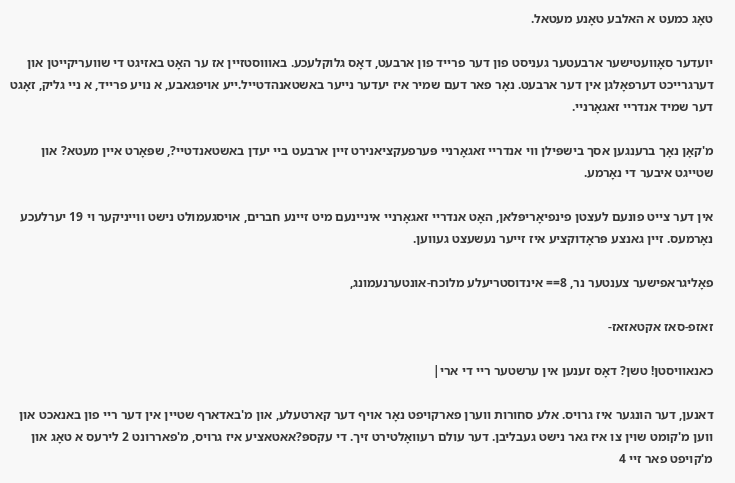טאָג כמעט א האלבע טאָנע מעטאל.

יועדער סאָוועטישער ארבעטער געניסט פון דער פרייד פון ארבעט, דאָס גלוקלעכע. באוווסטזיין אז ער האָט באזיגט די שוועריקייטן און דערגרייכט דערפאָלגן אין דער ארבעט. נאָר פאר דעם שמיר איז יעדער נייער באשטאנהדטייל.ייע אויפגאבע, א נויע פרייד, א ניי גליק, זאָגט דער שמיד אנדריי זאגאָרניי.

מ'קאָן נאָך ברענגען אסך בישפּילן װי אנדריי זאגאָרניי פּערפעקציאנירט זיין ארבעט ביי יעדן באשטאנדטיי?, שפּאָרט איין מעטא? און שטייגט איבער די נאָרמע.

אין דער צייט פונעם לעצטן פינפיאָריפּלאן, האָט אנדריי זאגאָרניי איניינעם מיט זיינע חברים, אויסגעמולט נישט ווייניקער וי 19 יערלעכע נאָרמעס. זיין גאנצע פּראָדוקציע איז זייער נעשעצט געווען.

פאָליגראפישער צענטער נר, 8== אינדוסטריעלע מלוכח-אונטערנעמונג,

זאזפ-סאז אקטאזאז-

כאנאוויסטן! טשן? דאָס זענען אין ערשטער ריי די ארי|

דאנען, דער הונגער איז גרויס. אלע סחורות ווערן פארקויפט נאָר אויף דער קארטעלע, און מ'באדארף שטיין אין דער ריי פון באנאכט און ווען מ'קומט שוין צו איז גאר נישט געבליבן. דער עולם רעוואָלטירט זיך. די עקספּ?אאטאציע איז גרויס, מ'פאררונט 2 לירעס א טאָג און מ'קויפט פאר זיי 4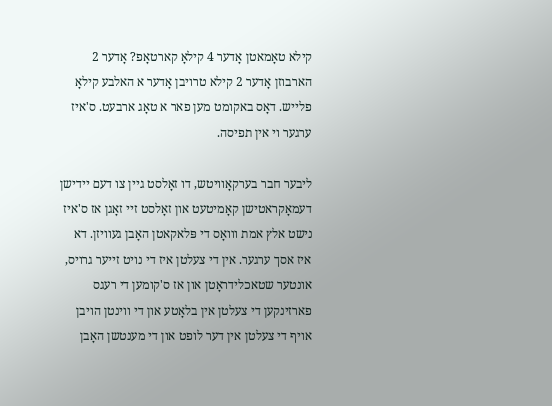קילא טאָמאטן אָדער 4 קילאָ קארטאָפ? אָדער 2 הארבוזן אָדער 2 קילא טרויבן אָדער א האלבע קילאָ פלייש. דאָס באקומט מען פאר א טאָג ארבעט. ס'איז ערגער וי אין תפיסה.

ליבער חבר בערקאָוויטש, דו זאָלסט גיין צו דעם יידישן דעמאָקראטישן קאָמיטעט און זאָלסט זיי זאָגן אז ס'איז נישט אלץ אמת וװאָס די פּלאקאטן האָבן געוויזן. דא איז אסך ערגער. אין די צעלטן איז די נויט זייער גרויס, אונטער שטאכלידראָטן און אז ס'קומען די רעגס פארזינקען די צעלטן אין בלאָטע און די ווינטן הויבן אויף די צעלטן אין דער לופט און די מענטשן האָבן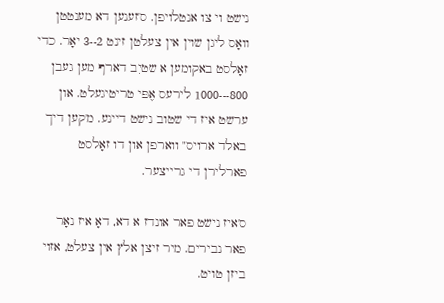נישט וי צו אנטלויפן. ס'זענען דא מענטטן װאָס ליגן שוין אין צעלטן זינט 2--3 יאָר. כדי זאָלסט באקומען א שטיִב דארף מען געבן 800---1000 לירעס אֶפּי טריטיגעלט. און ערשט איז די שטוב נישט דיינע. מ'קען דיך באלד ארויס" ווארפן און דו זאָלסט פארלירן די גרייצער.

ס'איז נישט פאר אונדז א דא, דאָ איז נאָר פאר נבירים. מיר זיצן אלץ אין צעלט, אזוי ביזן טויט.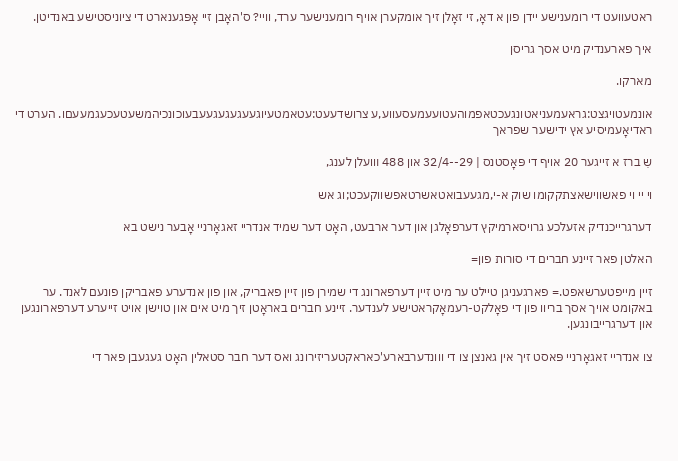ראטעוועט די רומענישע יידן פון א דאָ, זי זאָלן זיך אומקערן אויף רומענישער ערד, וויי? ס'האָבן זיי אָפּגענארט די ציוניסטישע באנדיטן.

איך פארענדיק מיט אסך גריסן

מארקו.

אונמעטויגצט:גראעמעניאטונגעכטאפמוהעטועעמעסעווע,ע צרושדעעט:עטאמטעיוגעעגעגעגעעבעוכונכיהמשעטעכעגמעעםו. הערט די ראדיאָעמיסיע אץ ידישער שפראך

שִ ברז א זייגער 20 אויף די פּאָסטנס | 29--32/4 און 488 װועלן לענג,

וי יי וי פאשווישאצתקקומו שוק א-י,מגעעבואטאשרטאפשווקעכט;וג אש

דערגרייכנדיק אזעלכע גרויסארמיקץ דערפאָלגן און דער ארבעט, האָט דער שמיד אנדריי זאגאָרניי אָבער נישט בא

האלטן פאר זיינע חברים די סורות פון=

זיין מייפטערשאפט.= פארגעניגן טיילט ער מיט זיין דערפארונג די שמירן פון זיין פאבריק, און פון אנדערע פאבריקן פונעם לאנד. ער באקומט אויך אסך בריוו פון די פאָלקט-רעמאָקראטישע לענדער. זיינע חברים באראָטן זיך מיט אים און טוישן אויט זייערע דערפארונגען און דערגרייבונגען.

צו אנדריי זאגאָרניי פּאסט זיך אין גאנצן צו די ווונדערבארע'כאראקטעריזירונג ואס דער חבר סטאלין האָט געגעבן פאר די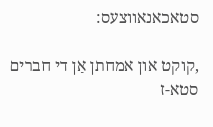סטאכאנאווצעס:

,קוקט און אמחתן אַן די חברים סטא-ז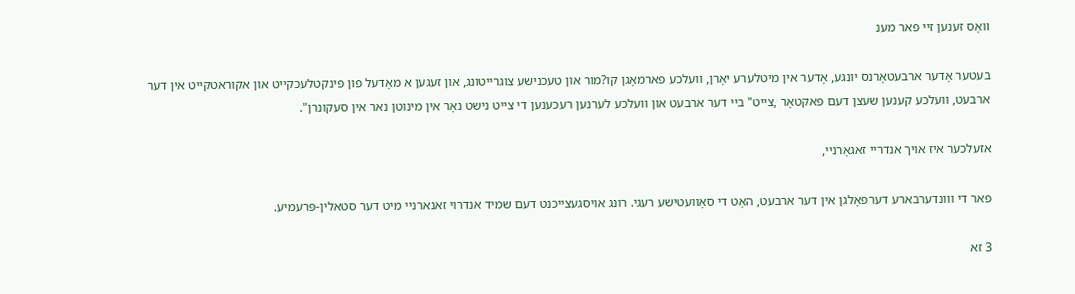װאָס זענען זיי פאר מענ

בעטער אָדער ארבעטאָרנס יונגע, אָדער אין מיטלערע יאָרן, וועלכע פארמאָגן קו?מור און טעכנישע צוגרייטונג, און זעגען א מאָדעל פון פּינקטלעכקייט און אקוראטקייט אין דער ארבעט, וועלכע קענען שעצן דעם פאקטאָר ,צייט" ביי דער ארבעט און וועלכע לערנען רעכענען די צייט נישט נאָר אין מינוטן נאר אין סעקונרן".

אזעלכער איז אויך אנדריי זאגאָרניי,

פאר די ווונדערבארע דערפאָלגן אין דער ארבעט, האָט די סאָוועטישע רעגי. רונג אויסגעצייכנט דעם שמיד אנדרוי זאנארניי מיט דער סטאלין-פּרעמיע.

3 זא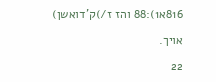816א1):88 והז ז/)ק'דואשן)

אויך.

22